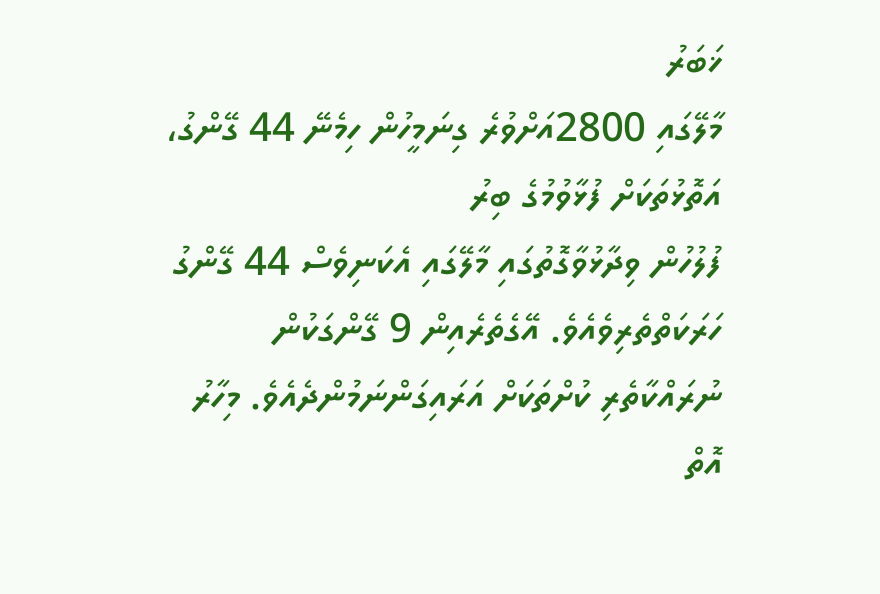ޚަބަރު
މާލޭގައި 2800އަށްވުރެ ގިނަމީހުން ހިމެނޭ 44 ގޭންގު، އަތޮޅުތަކަށް ފުޅާވުމުގެ ބިރު
ފުލުހުން ވިދާޅުވާގޮތުގައި މާލޭގައި އެކަނިވެސް 44 ގޭންގު ހަރަކަތްތެރިވެއެވެ. އޭގެތެރެއިން 9 ގޭންގަކުން ނުރައްކާތެރި ކުށްތަކަށް އަރައިގަންނަމުންދެއެވެ. މިހާރު އޮތް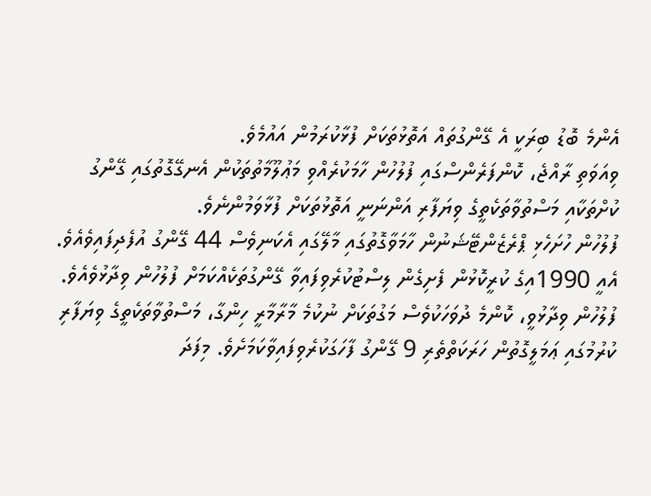އެންމެ ބޮޑު ބިރަކީ އެ ގޭންގުތައް އަތޮޅުތަކަށް ފުޅާކުރަމުން އައުމެވެ.
ވިއަވަތި ރާއްޖެ، ކޮންފަރެންސްގައި ފުލުހުން ހާމަކުރެއްވި މަޢުލޫމާތުތަކުން އެނގޭގޮތުގައި ގޭންގު ކުށްތަކާއި މަސްތުވާތަކެތީގެ ވިޔަފާރި އަންނަނީ އަތޮޅުތަކަށް ފުޅާވަމުންނެވެ.
ފުލުހުން ހުށަހެޅި ޕްރެޒެންޓޭޝަނުން ހާމަވާގޮތުގައި މާލޭގައި އެކަނިވެސް 44 ގޭންގު އުފެދިފައިވެއެވެ. އެއީ 1990އިގެ ކުރީކޮޅުން ފެށިގެން ލިސްޓުކުރެވިފައިވާ ގޭންގުތަކެއްކަމަށް ފުލުހުން ވިދާޅުވެއެވެ.
ފުލުހުން ވިދާޅުވީ، ކޮންމެ ދުވަހަކުވެސް މަގުތަކަށް ނުކުމެ މާރާމާރީ ހިންގާ، މަސްތުވާތަކެތީގެ ވިޔަފާރި ކުރުމުގައި ޢަމަލީގޮތުން ހަރަކަތްތެރި 9 ގޭންގު ފާހަގަކުރެވިފައިވާކަމަށެވެ. މިފަދަ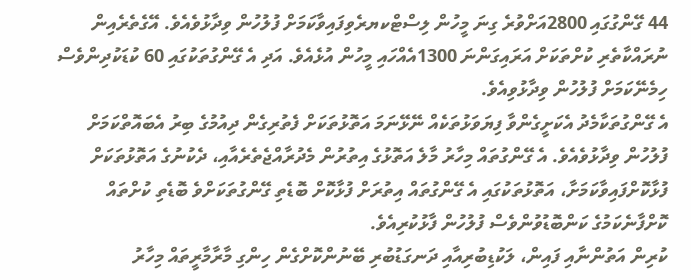44 ގޭންގުގައި 2800އަށްވުރެ ގިނަ މީހުން ލިސްޓްކޔރެވިފައިވާކަމަށް ފުލުހުން ވިދާޅުވެއެވެ. އޭގެތެރެއިން ނުރައްކާތެރި ކުށްތަކަށް އަރައިގަންނަ 1300އެއްހައި މީހުން އުޅެއެވެ. އަދި އެ ގޭންގުތަކުގައި 60 ކުޑަކުދިންވެސް ހިމެނޭކަމަށް ފުލުހުން ވިދާޅުވިއެވެ.
އެ ގޭންގުތަކާމެދު އެކަށީގެންވާ ފިޔަވަޅުތަކެއް ނޭޅޭނަމަ އަތޮޅުތަކަށް ފެތުރިގެން ދިއުމުގެ ބިރު އެބައޮތްކަމަށް ފުލުހުން ވިދާޅުވެއެވެ. އެ ގޭންގުތައް މިހާރު މާލެ އަތޮޅުގެ އިތުރުން މެދުރާއްޖެތެރެއާއި، ދެކުނުގެ އަތޮޅުތަކަށް ފުޅާކޮށްފައިވާކަމަށާ، އަތޮޅުތަކުގައި އެ ގޭންގުތައް އިތުރަށް ފުޅާކޮށް ބޮޑެތި ގޭންގުތަކަށްވެ ބޮޑެތި ކުށްތައް ކޮށްފާނެކަމުގެ ކަންބޮޑުވުންވެސް ފުލުހުން ފާޅުކުރިއެވެ.
ކުރިން އަތުންނާއި ފައިން، ލަކުޑިބުރިއާއި ދަނގަޑުބުރި ބޭނުންކޮށްގެން ހިންގި މާރާމާރީތައް މިހާރު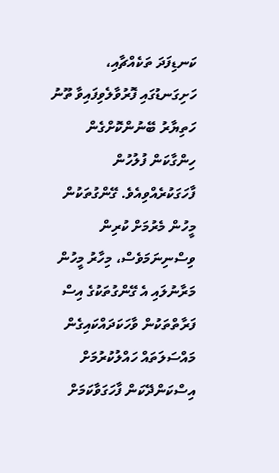ކަނޑިފަދަ ތަކެއްޗާއި، ހަށިގަނޑުގައި ފޮރުވާލެވިފައިވާ ތޫނު ހަތިޔާރު ބޭނުންކޮށްގެން ހިންގާކަން ފުލުހުން ފާހަގަކުރެއްވިއެވެ. ގޭންގުތަކުން މީހުން މެރުމަށް ކުރިން ވިސްނިނަމަވެސް، މިހާރު މީހުން މަރާނުލައި އެ ގޭންގުތަކުގެ އިސް ފަރާތްތަކުން ވާހަކަދައްކައިގެން މައްސަލަތައް ހައްލުކުރުމަށް އިސްކަންދޭކަން ފާހަގަވާކަމަށް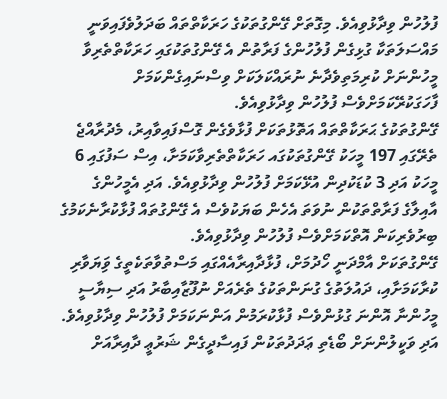ފުލުހުން ވިދާޅުވިއެވެ. މިގޮތަށް ގޭންގުތަކުގެ ހަރަކާތްތައް ބަދަލުވެފައިވަނީ މައްސަލަތަކާ ގުޅިގެން ފުލުހުންގެ ފަރާތުން އެ ގޭންގުތަކުގައި ހަރަކާތްތެރިވާ މީހުންނަށް ކުރިމަތިވެދާނެ ނުރައްކަލަކަށް ވިސްނައިގެންކަމަށް ފާހަގަކުރޭކަމަށްވެސް ފުލުހުން ވިދާޅުވިއެވެ.
ގޭންގުތަކުގެ ޙަރަކާތްތައް އަތޮޅުތަކަށް ފުޅާވެގެން ގޮސްފައިވާއިރު، މެދުރާއްޖެ ތެރޭގައި 197 މީހަކު ގޭންގުތަކުގައ ހަރަކާތްތެރިވާކަމަށާ، އިސް ސަފުގައި 6 މީހަކު އަދި 3 ކުޑަކުދިން އުޅޭކަމަށް ފުލުހުން ވިދާޅުވިއެވެ. އަދި އެމީހުންގެ އާއިލާގެ ފަރާތްތަކުން ނުވަތަ އެހެން ބަޔަކުވެސް އެ ގޭންގުތައް ފުޅާކުރާނެކަމުގެ ބިރުވެރިކަން އޮތްކަމަށްވެސް ފުލުހުން ވިދާޅުވިއެވެ.
ގޭންގުތަކަށް އާމްދަނީ ހޯދުމަށް، ފުޅާދާއިރާއެއްގައި މަސްތުވާތަކެތީގެ ވިަޔަވާރި ކުރާކަމަށާއި، ދައުލަތުގެ ގުނަންތަކުގެ ތެރެއަށް ނުފޫޒާއިބާރު އަދި ސިޔާސީ މީހުންނާ އޮންނަ ގުޅުންވެސް ފުޅާކުރަމުން އަންނަކަމަށް ފުލުހުން ވިދާޅުވިއެވެ. އަދި ވަކީލުންނަށް ބޯޑެތި ޢަދަދުތަކުން ފައިސާދީގެން ޝަރުޢީ ދާއިރާއަށް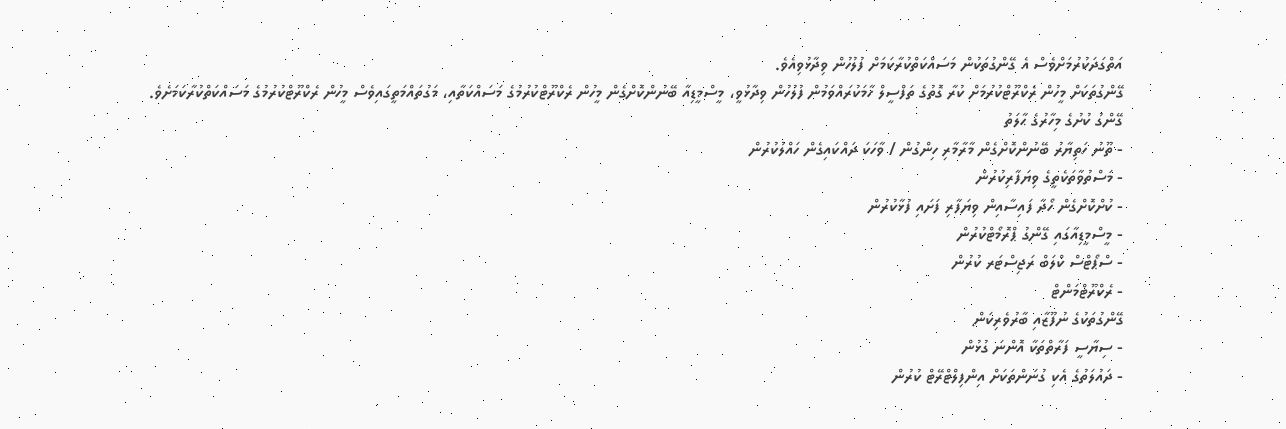އަތްގަދަކުރުމަށްވެސް އެ ގޭންގުތަކުން މަސައްކަތްކުރާކަމަށް ފުލުހުން ވިދާޅުވިއެވެ.
ގޭންގުތަކަށް މީހުން ރެކްރޫޓްކުރުމަށް ކުރާ ގޮތުގެ ތަފްސީލް ހާމަކުރައްވަމުން ފުލުހުން ވިދާޅުވީ، މީސްމީޑިއާ ބޭނުންކޮށްގެން މީހުން ރެކްރޫޓްކުރުމުގެ މަސައްކަތާއި، މަގުތައްމަތީގައިވެސް މީހުން ރެކްރޫޓްކުރުމުގެ މަސައްކަތްކުރާކަމަށެވެ.
ގޭންގު ކުށުގެ މިހާރުގެ ޙާލަތު
- ތޫނު ހަތިޔާރު ބޭނުންކޮށްގެން މާރާމާރި ހިންގުން / ވާހަކަ ދައްކައިގެން ހައްލުކުރުން
- މަސްތުވާތަކެތީގެ ވިޔަފާރިކުރުން
- ކުށްކޮށްގެން ހޯދާ ފައިސާއިން ވިޔަފާރި ފަށައި ފުޅާކުރުން
- މީސްމީޑިއާގައި ގޭންގު ޕްރޮމޯޓްކުރުން
- ސްޕޯޓްސް ކްލަބް ރަޖިސްޓަރ ކުރުން
- ރެކްރޫޓްމަންޓް
ގޭންގުތަކުގެ ނުފޫޒާއި ބާރުވެރިކަން
- ސިޔާސީ ފަރާތްތަކާ އޮންނަ ގުޅުން
- ދައުލަތުގެ އެކި ގުނަންތަކަށް އިންފިލްޓްރޭޓް ކުރުން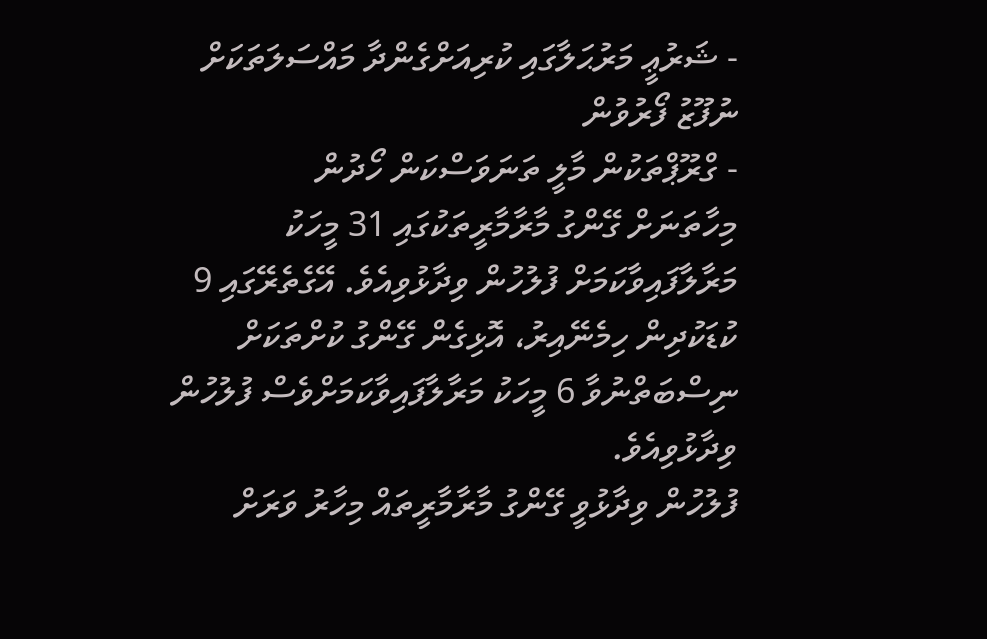- ޝަރުޢީ މަރުޙަލާގައި ކުރިއަށްގެންދާ މައްސަލަތަކަށް ނުފޫޒު ފޯރުވުން
- ގްރޫޕްތަކުން މާލީ ތަނަވަސްކަން ހޯދުން
މިހާތަނަށް ގޭންގު މާރާމާރީތަކުގައި 31 މީހަކު މަރާލާފައިވާކަމަށް ފުލުހުން ވިދާޅުވިއެވެ. އޭގެތެރޭގައި 9 ކުޑަކުދިން ހިމެނޭއިރު، އޮޅިގެން ގޭންގު ކުށްތަކަށް ނިސްބަތްނުވާ 6 މީހަކު މަރާލާފައިވާކަމަށްވެސް ފުލުހުން ވިދާޅުވިއެވެ.
ފުލުހުން ވިދާޅުވީ ގޭންގު މާރާމާރީތައް މިހާރު ވަރަށް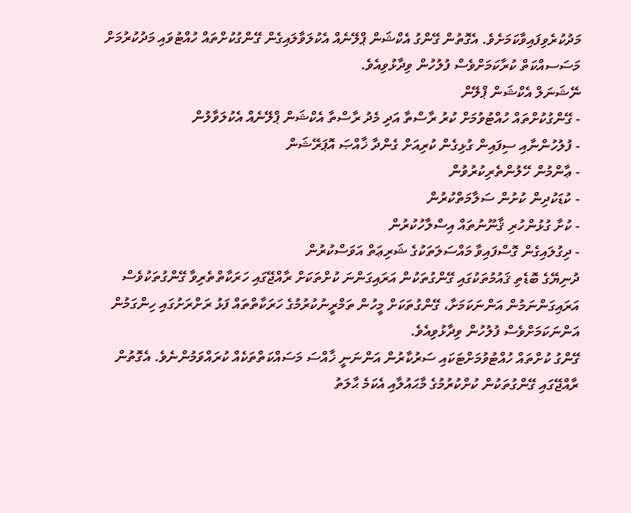މަދުކުރެވިފައިވާކަމަށެވެ. އެގޮތުން ގޭންގު އެކްޝަން ޕްލޭނެއް އެކުލަވާލައިގެން ގޭންގުކުށްތައް ހުއްޓުވައި މަދުކުރުމަށް މަސަސއްކަތް ކުރާކަމަށްވެސް ފުލުހުން ވިދާޅުވިއެވެ.
ނޭޝަނަލް އެކްޝަން ޕްލޭން
- ގޭންގުކުށްތައް ހުއްޓުވުމަށް ކުރު ރާސްތާ އަދި މެދު ރާސްތާ އެކްޝަން ޕްލޭނެއް އެކުލަވާލުން
- ފުލުހުންނާއި ސިފައިން ގުޅިގެން ކުރިއަށް ގެންދާ ޚާއްޞަ އޮޕަރޭޝަން
- ޢާންމުން ހޭލުންތެރިކުރުވުން
- ކުޑަކުދިން ކުށުން ސަލާމަތްކުރުން
- ކުށާ ގުޅުންހުރި ޤާނޫނުތައް އިސްލާހުކުރުން
- ދިގުލައިގެން ގޮސްފައިވާ މައްސަލަތަކުގެ ޝަރިޢަތް އަވަސްކުރުން
ދުނިޔޭގެ ބޮޑެތި ޤައުމުތަކުގައި ގޭންގުތަކުން އަރައިގަންނަ ކުށްތަކަށް ރާއްޖޭގައި ހަރަކާތްތެރިވާ ގޭންގުތަކުވެސް އަރައިގަންނަމުން އަންނަކަމަށާ، ގޭންގުތަކަށް މީހުން ތަމްރީނުކުރުމުގެ ހަރަކާތްތައް ފަޅު ރަށްރަށުގައި ހިންގަމުން އަންނަކަމަށްވެސް ފުލުހުން ވިދާޅުވިއެވެ.
ގޭންގު ކުށްތައް ހުއްޓުވުމަށްޓަކައި ސަރުކާރުން އަންނަނީ ޚާއްސަ މަސައްކަތްތަކެއް ކުރައްވަމުންނެވެ. އެގޮތުން ރާއްޖޭގައި ގޭންގުތަކުން ކުށްކުރުމުގެ މާޙައުލާއި އެކަމެ ޙާލަތު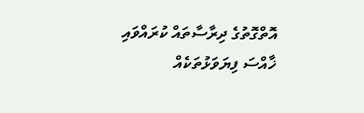އޮތްގޮތުގެ ދިރާސާތައް ކުރައްވައި ޚާއްސަ ފިޔަވަޅުތަކެއް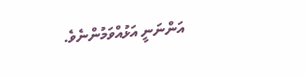އަންނަނީ އަޅުއްވަމުންނެވެ.